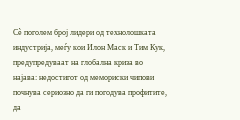Сè поголем број лидери од технолошката индустрија, меѓу кои Илон Маск и Тим Кук, предупредуваат на глобална криза во најава: недостигот од мемориски чипови почнува сериозно да ги погодува профитите, да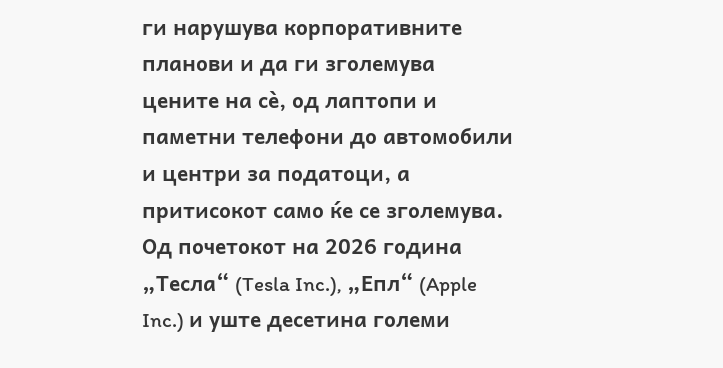ги нарушува корпоративните планови и да ги зголемува цените на сè, од лаптопи и паметни телефони до автомобили и центри за податоци, а притисокот само ќе се зголемува.
Од почетокот на 2026 година „Тесла“ (Tesla Inc.), „Епл“ (Apple Inc.) и уште десетина големи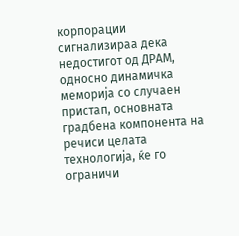корпорации сигнализираа дека недостигот од ДРАМ, односно динамичка меморија со случаен пристап, основната градбена компонента на речиси целата технологија, ќе го ограничи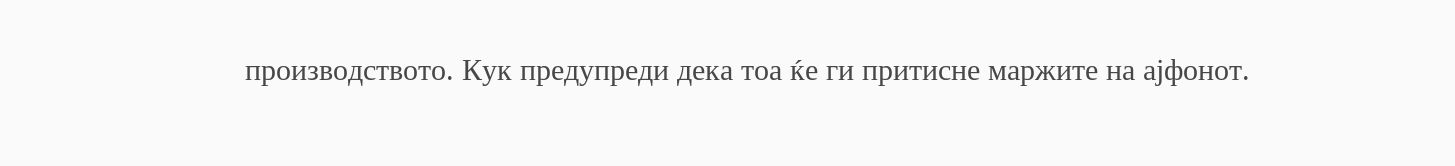производството. Кук предупреди дека тоа ќе ги притисне маржите на ајфонот.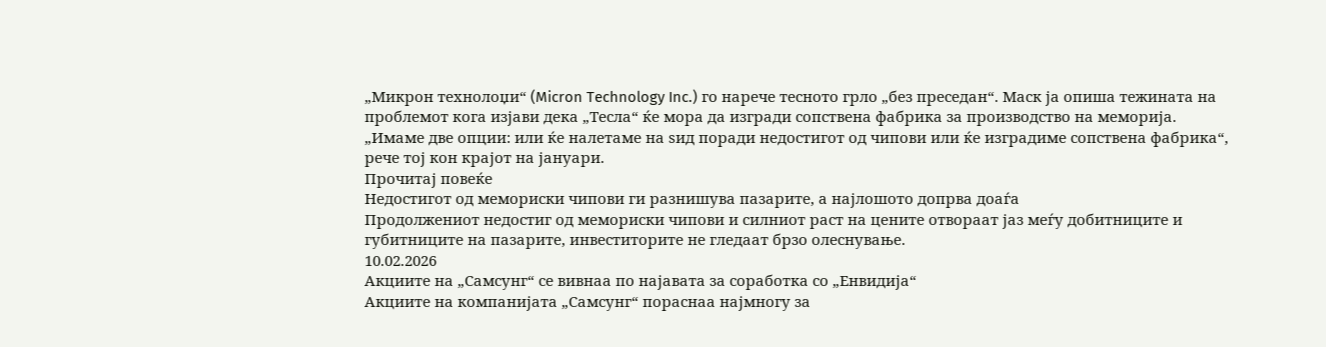„Микрон технолоџи“ (Micron Technology Inc.) го нарече тесното грло „без преседан“. Маск ја опиша тежината на проблемот кога изјави дека „Тесла“ ќе мора да изгради сопствена фабрика за производство на меморија.
„Имаме две опции: или ќе налетаме на ѕид поради недостигот од чипови или ќе изградиме сопствена фабрика“, рече тој кон крајот на јануари.
Прочитај повеќе
Недостигот од мемориски чипови ги разнишува пазарите, а најлошото допрва доаѓа
Продолжениот недостиг од мемориски чипови и силниот раст на цените отвораат јаз меѓу добитниците и губитниците на пазарите, инвеститорите не гледаат брзо олеснување.
10.02.2026
Акциите на „Самсунг“ се вивнаа по најавата за соработка со „Енвидија“
Акциите на компанијата „Самсунг“ пораснаа најмногу за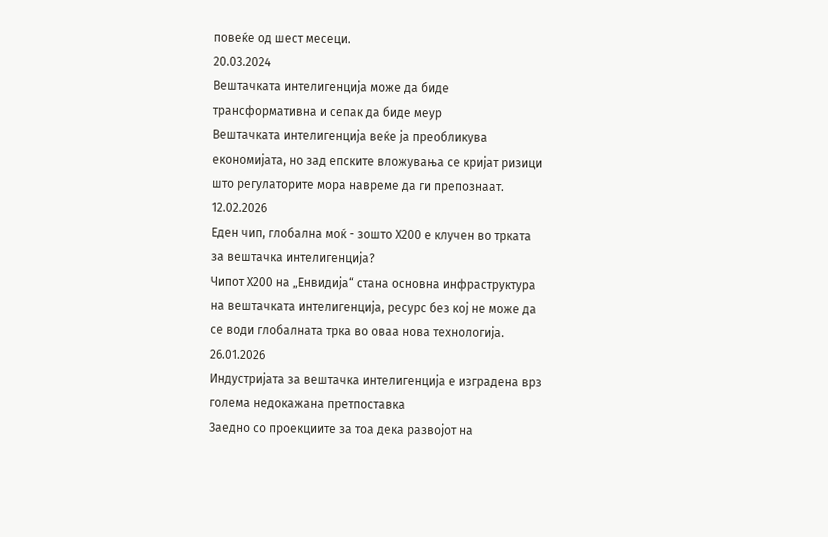повеќе од шест месеци.
20.03.2024
Вештачката интелигенција може да биде трансформативна и сепак да биде меур
Вештачката интелигенција веќе ја преобликува економијата, но зад епските вложувања се кријат ризици што регулаторите мора навреме да ги препознаат.
12.02.2026
Еден чип, глобална моќ - зошто Х200 е клучен во трката за вештачка интелигенција?
Чипот Х200 на „Енвидија“ стана основна инфраструктура на вештачката интелигенција, ресурс без кој не може да се води глобалната трка во оваа нова технологија.
26.01.2026
Индустријата за вештачка интелигенција е изградена врз голема недокажана претпоставка
Заедно со проекциите за тоа дека развојот на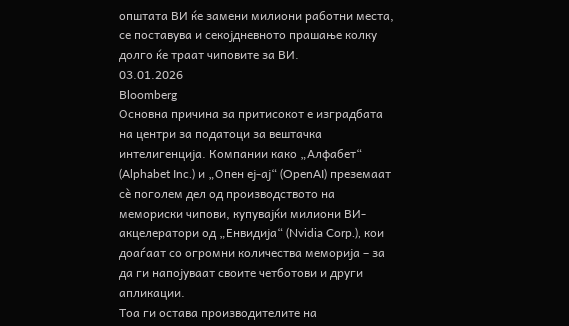општата ВИ ќе замени милиони работни места, се поставува и секојдневното прашање колку долго ќе траат чиповите за ВИ.
03.01.2026
Bloomberg
Основна причина за притисокот е изградбата на центри за податоци за вештачка интелигенција. Компании како „Алфабет“ (Alphabet Inc.) и „Опен еј-ај“ (OpenAI) преземаат сè поголем дел од производството на мемориски чипови, купувајќи милиони ВИ-акцелератори од „Енвидија“ (Nvidia Corp.), кои доаѓаат со огромни количества меморија – за да ги напојуваат своите четботови и други апликации.
Тоа ги остава производителите на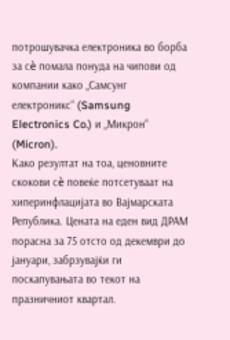потрошувачка електроника во борба за сè помала понуда на чипови од компании како „Самсунг електроникс“ (Samsung Electronics Co.) и „Микрон“ (Micron).
Како резултат на тоа, ценовните скокови сè повеќе потсетуваат на хиперинфлацијата во Вајмарската Република. Цената на еден вид ДРАМ порасна за 75 отсто од декември до јануари, забрзувајќи ги поскапувањата во текот на празничниот квартал.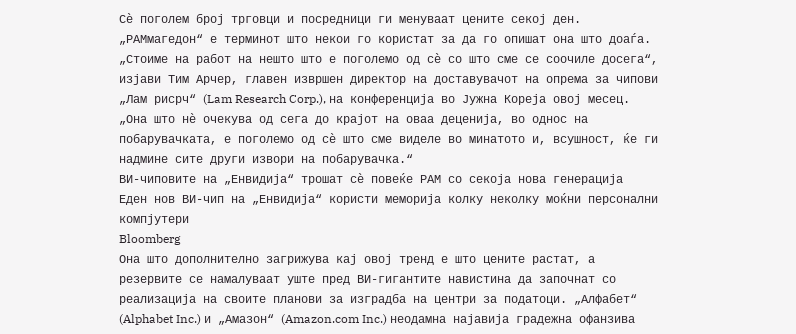Сè поголем број трговци и посредници ги менуваат цените секој ден. „РАМмагедон“ е терминот што некои го користат за да го опишат она што доаѓа.
„Стоиме на работ на нешто што е поголемо од сè со што сме се соочиле досега“, изјави Тим Арчер, главен извршен директор на доставувачот на опрема за чипови „Лам рисрч“ (Lam Research Corp.), на конференција во Јужна Кореја овој месец. „Она што нè очекува од сега до крајот на оваа деценија, во однос на побарувачката, е поголемо од сè што сме виделе во минатото и, всушност, ќе ги надмине сите други извори на побарувачка.“
ВИ-чиповите на „Енвидија“ трошат сè повеќе РАМ со секоја нова генерација
Еден нов ВИ-чип на „Енвидија“ користи меморија колку неколку моќни персонални компјутери
Bloomberg
Она што дополнително загрижува кај овој тренд е што цените растат, а резервите се намалуваат уште пред ВИ-гигантите навистина да започнат со реализација на своите планови за изградба на центри за податоци. „Алфабет“ (Alphabet Inc.) и „Амазон“ (Amazon.com Inc.) неодамна најавија градежна офанзива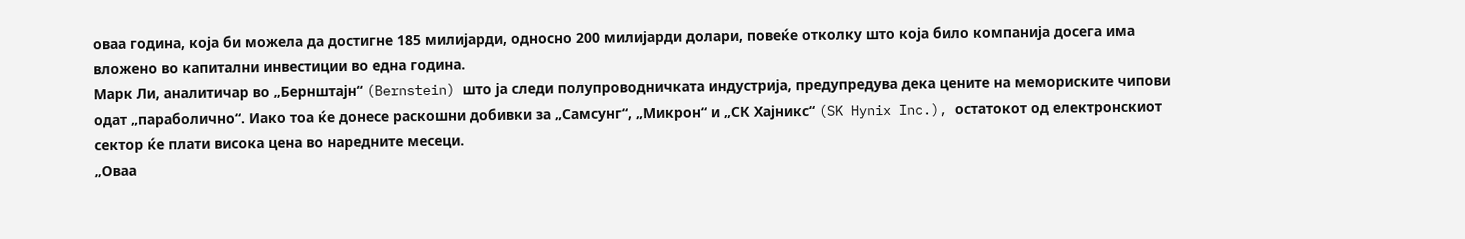оваа година, која би можела да достигне 185 милијарди, односно 200 милијарди долари, повеќе отколку што која било компанија досега има вложено во капитални инвестиции во една година.
Марк Ли, аналитичар во „Бернштајн“ (Bernstein) што ја следи полупроводничката индустрија, предупредува дека цените на мемориските чипови одат „параболично“. Иако тоа ќе донесе раскошни добивки за „Самсунг“, „Микрон“ и „СК Хајникс“ (SK Hynix Inc.), остатокот од електронскиот сектор ќе плати висока цена во наредните месеци.
„Оваа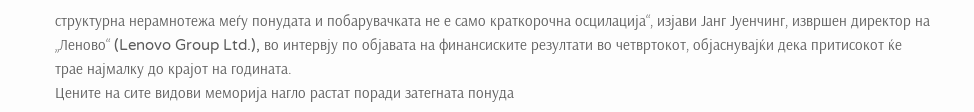структурна нерамнотежа меѓу понудата и побарувачката не е само краткорочна осцилација“, изјави Јанг Јуенчинг, извршен директор на „Леново“ (Lenovo Group Ltd.), во интервју по објавата на финансиските резултати во четвртокот, објаснувајќи дека притисокот ќе трае најмалку до крајот на годината.
Цените на сите видови меморија нагло растат поради затегната понуда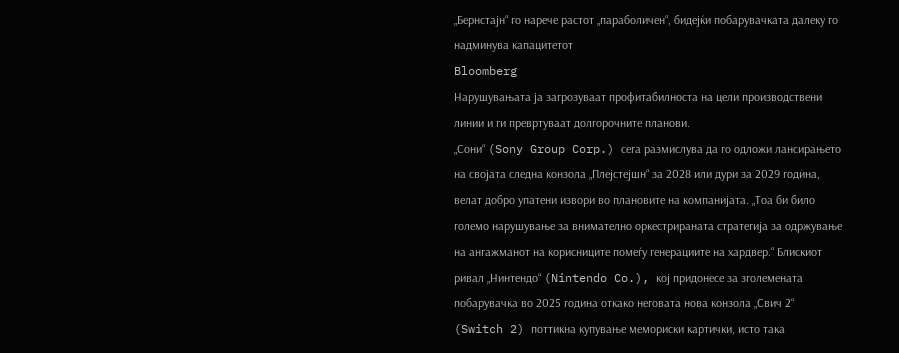„Бернстајн“ го нарече растот „параболичен“, бидејќи побарувачката далеку го надминува капацитетот
Bloomberg
Нарушувањата ја загрозуваат профитабилноста на цели производствени линии и ги превртуваат долгорочните планови.
„Сони“ (Sony Group Corp.) сега размислува да го одложи лансирањето на својата следна конзола „Плејстејшн“ за 2028 или дури за 2029 година, велат добро упатени извори во плановите на компанијата. „Тоа би било големо нарушување за внимателно оркестрираната стратегија за одржување на ангажманот на корисниците помеѓу генерациите на хардвер.“ Блискиот ривал „Нинтендо“ (Nintendo Co.), кој придонесе за зголемената побарувачка во 2025 година откако неговата нова конзола „Свич 2“ (Switch 2) поттикна купување мемориски картички, исто така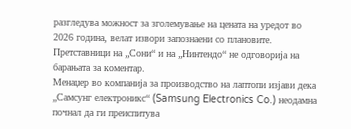разгледува можност за зголемување на цената на уредот во 2026 година, велат извори запознаени со плановите. Претставници на „Сони“ и на „Нинтендо“ не одговорија на барањата за коментар.
Менаџер во компанија за производство на лаптопи изјави дека „Самсунг електроникс“ (Samsung Electronics Co.) неодамна почнал да ги преиспитува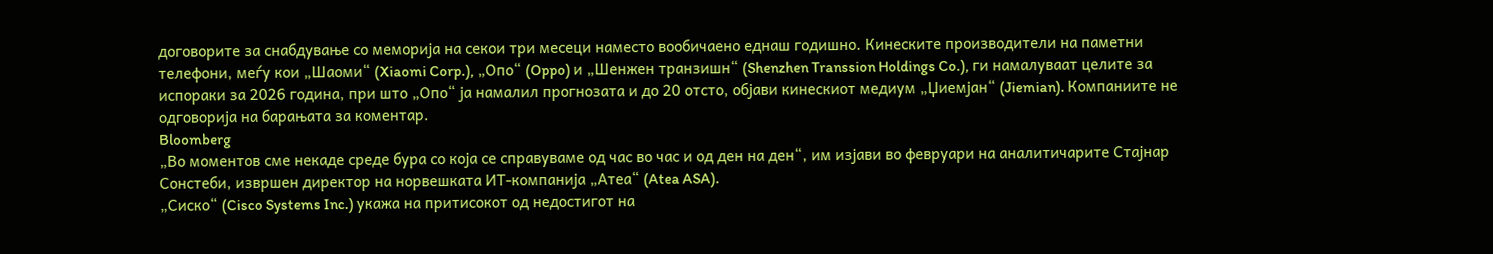договорите за снабдување со меморија на секои три месеци наместо вообичаено еднаш годишно. Кинеските производители на паметни телефони, меѓу кои „Шаоми“ (Xiaomi Corp.), „Опо“ (Oppo) и „Шенжен транзишн“ (Shenzhen Transsion Holdings Co.), ги намалуваат целите за испораки за 2026 година, при што „Опо“ ја намалил прогнозата и до 20 отсто, објави кинескиот медиум „Џиемјан“ (Jiemian). Компаниите не одговорија на барањата за коментар.
Bloomberg
„Во моментов сме некаде среде бура со која се справуваме од час во час и од ден на ден“, им изјави во февруари на аналитичарите Стајнар Сонстеби, извршен директор на норвешката ИТ-компанија „Атеа“ (Atea ASA).
„Сиско“ (Cisco Systems Inc.) укажа на притисокот од недостигот на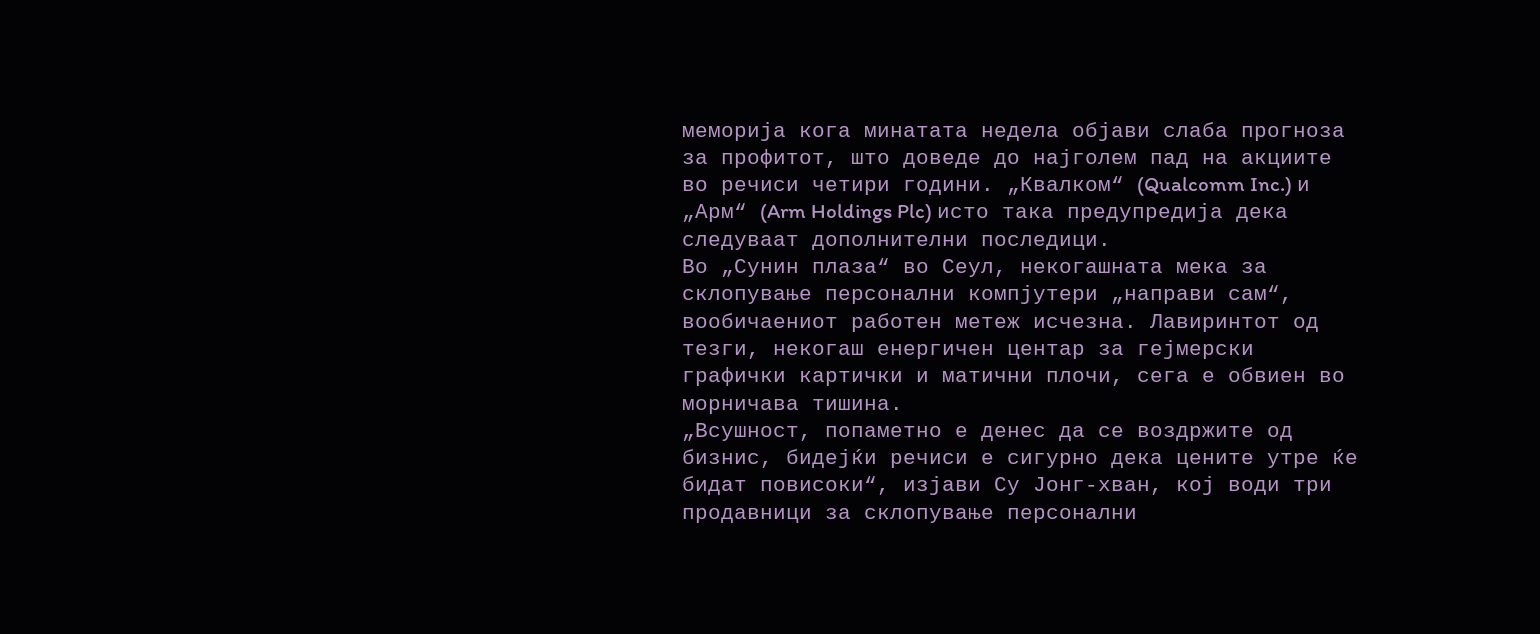меморија кога минатата недела објави слаба прогноза за профитот, што доведе до најголем пад на акциите во речиси четири години. „Квалком“ (Qualcomm Inc.) и „Арм“ (Arm Holdings Plc) исто така предупредија дека следуваат дополнителни последици.
Во „Сунин плаза“ во Сеул, некогашната мека за склопување персонални компјутери „направи сам“, вообичаениот работен метеж исчезна. Лавиринтот од тезги, некогаш енергичен центар за гејмерски графички картички и матични плочи, сега е обвиен во морничава тишина.
„Всушност, попаметно е денес да се воздржите од бизнис, бидејќи речиси е сигурно дека цените утре ќе бидат повисоки“, изјави Су Јонг-хван, кој води три продавници за склопување персонални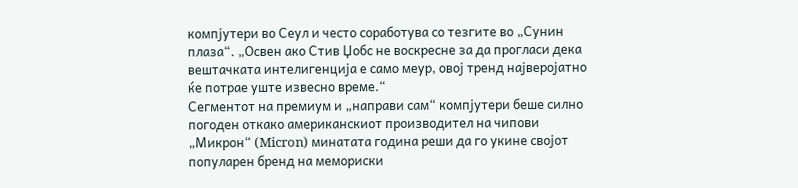компјутери во Сеул и често соработува со тезгите во „Сунин плаза“. „Освен ако Стив Џобс не воскресне за да прогласи дека вештачката интелигенција е само меур, овој тренд најверојатно ќе потрае уште извесно време.“
Сегментот на премиум и „направи сам“ компјутери беше силно погоден откако американскиот производител на чипови „Микрон“ (Micron) минатата година реши да го укине својот популарен бренд на мемориски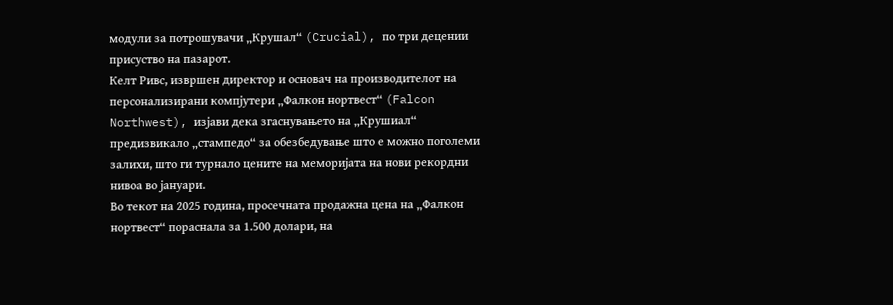модули за потрошувачи „Крушал“ (Crucial), по три децении присуство на пазарот.
Келт Ривс, извршен директор и основач на производителот на персонализирани компјутери „Фалкон нортвест“ (Falcon Northwest), изјави дека згаснувањето на „Крушиал“ предизвикало „стампедо“ за обезбедување што е можно поголеми залихи, што ги турнало цените на меморијата на нови рекордни нивоа во јануари.
Во текот на 2025 година, просечната продажна цена на „Фалкон нортвест“ пораснала за 1.500 долари, на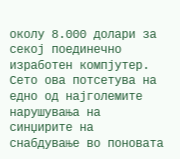околу 8.000 долари за секој поединечно изработен компјутер.
Сето ова потсетува на едно од најголемите нарушувања на синџирите на снабдување во поновата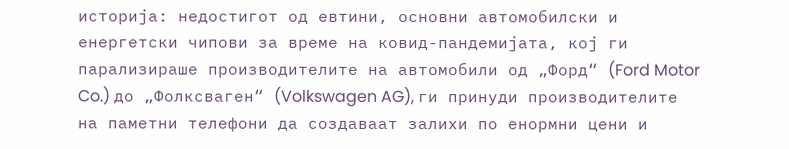историја: недостигот од евтини, основни автомобилски и енергетски чипови за време на ковид-пандемијата, кој ги парализираше производителите на автомобили од „Форд“ (Ford Motor Co.) до „Фолксваген“ (Volkswagen AG), ги принуди производителите на паметни телефони да создаваат залихи по енормни цени и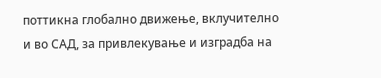поттикна глобално движење, вклучително и во САД, за привлекување и изградба на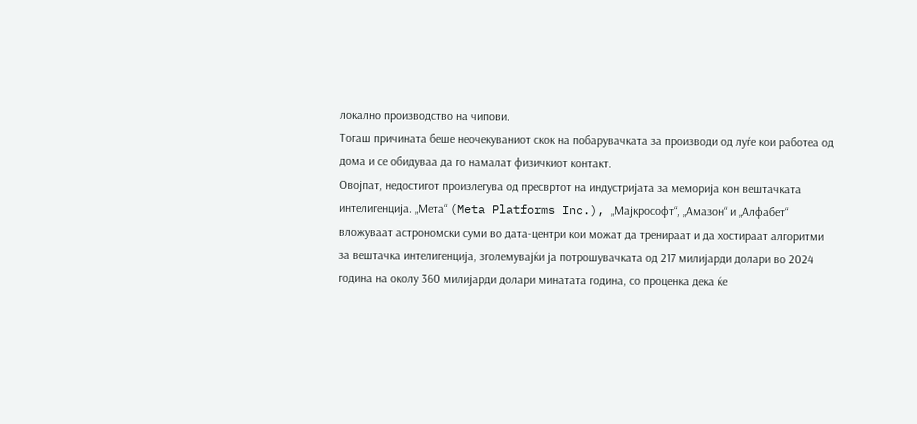локално производство на чипови.
Тогаш причината беше неочекуваниот скок на побарувачката за производи од луѓе кои работеа од дома и се обидуваа да го намалат физичкиот контакт.
Овојпат, недостигот произлегува од пресвртот на индустријата за меморија кон вештачката интелигенција. „Мета“ (Meta Platforms Inc.), „Мајкрософт“, „Амазон“ и „Алфабет“ вложуваат астрономски суми во дата-центри кои можат да тренираат и да хостираат алгоритми за вештачка интелигенција, зголемувајќи ја потрошувачката од 217 милијарди долари во 2024 година на околу 360 милијарди долари минатата година, со проценка дека ќе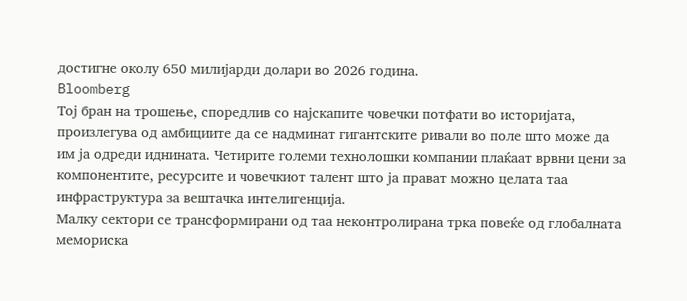достигне околу 650 милијарди долари во 2026 година.
Bloomberg
Тој бран на трошење, споредлив со најскапите човечки потфати во историјата, произлегува од амбициите да се надминат гигантските ривали во поле што може да им ја одреди иднината. Четирите големи технолошки компании плаќаат врвни цени за компонентите, ресурсите и човечкиот талент што ја прават можно целата таа инфраструктура за вештачка интелигенција.
Малку сектори се трансформирани од таа неконтролирана трка повеќе од глобалната мемориска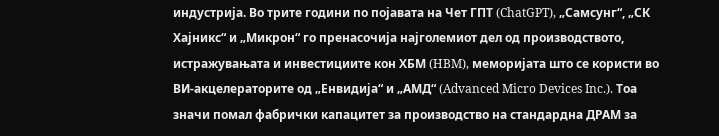индустрија. Во трите години по појавата на Чет ГПТ (ChatGPT), „Самсунг“, „СК Хајникс“ и „Микрон“ го пренасочија најголемиот дел од производството, истражувањата и инвестициите кон ХБМ (HBM), меморијата што се користи во ВИ-акцелераторите од „Енвидија“ и „АМД“ (Advanced Micro Devices Inc.). Тоа значи помал фабрички капацитет за производство на стандардна ДРАМ за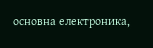основна електроника,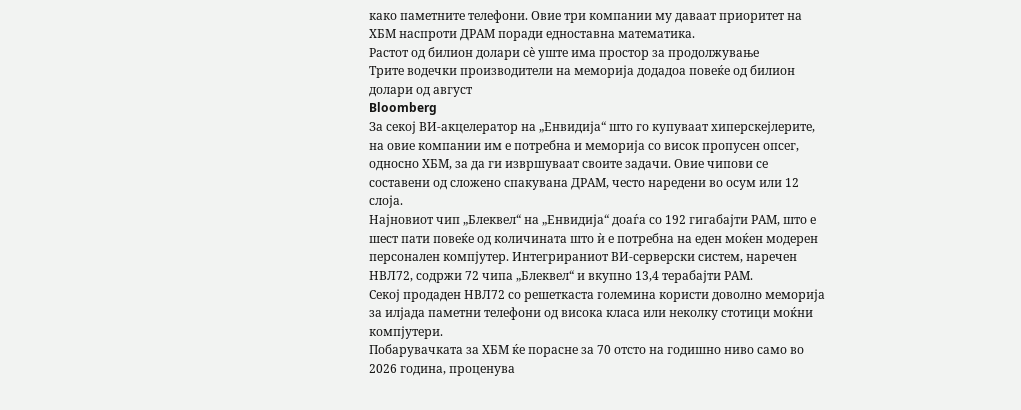како паметните телефони. Овие три компании му даваат приоритет на ХБМ наспроти ДРАМ поради едноставна математика.
Растот од билион долари сè уште има простор за продолжување
Трите водечки производители на меморија додадоа повеќе од билион долари од август
Bloomberg
За секој ВИ-акцелератор на „Енвидија“ што го купуваат хиперскејлерите, на овие компании им е потребна и меморија со висок пропусен опсег, односно ХБМ, за да ги извршуваат своите задачи. Овие чипови се составени од сложено спакувана ДРАМ, често наредени во осум или 12 слоја.
Најновиот чип „Блеквел“ на „Енвидија“ доаѓа со 192 гигабајти РАМ, што е шест пати повеќе од количината што ѝ е потребна на еден моќен модерен персонален компјутер. Интегрираниот ВИ-серверски систем, наречен НВЛ72, содржи 72 чипа „Блеквел“ и вкупно 13,4 терабајти РАМ.
Секој продаден НВЛ72 со решеткаста големина користи доволно меморија за илјада паметни телефони од висока класа или неколку стотици моќни компјутери.
Побарувачката за ХБМ ќе порасне за 70 отсто на годишно ниво само во 2026 година, проценува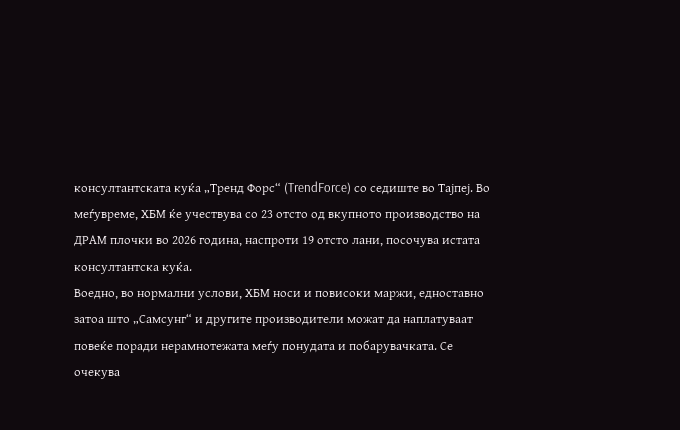консултантската куќа „Тренд Форс“ (TrendForce) со седиште во Тајпеј. Во меѓувреме, ХБМ ќе учествува со 23 отсто од вкупното производство на ДРАМ плочки во 2026 година, наспроти 19 отсто лани, посочува истата консултантска куќа.
Воедно, во нормални услови, ХБМ носи и повисоки маржи, едноставно затоа што „Самсунг“ и другите производители можат да наплатуваат повеќе поради нерамнотежата меѓу понудата и побарувачката. Се очекува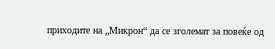приходите на „Микрон“ да се зголемат за повеќе од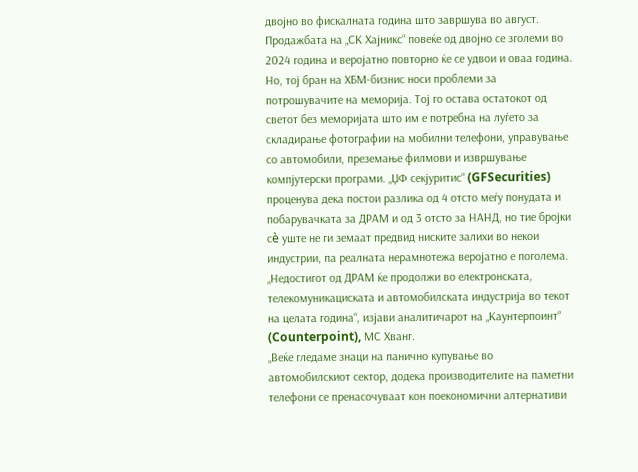двојно во фискалната година што завршува во август. Продажбата на „СК Хајникс“ повеќе од двојно се зголеми во 2024 година и веројатно повторно ќе се удвои и оваа година.
Но, тој бран на ХБМ-бизнис носи проблеми за потрошувачите на меморија. Тој го остава остатокот од светот без меморијата што им е потребна на луѓето за складирање фотографии на мобилни телефони, управување со автомобили, преземање филмови и извршување компјутерски програми. „ЏФ секјуритис“ (GFSecurities) проценува дека постои разлика од 4 отсто меѓу понудата и побарувачката за ДРАМ и од 3 отсто за НАНД, но тие бројки сè уште не ги земаат предвид ниските залихи во некои индустрии, па реалната нерамнотежа веројатно е поголема.
„Недостигот од ДРАМ ќе продолжи во електронската, телекомуникациската и автомобилската индустрија во текот на целата година“, изјави аналитичарот на „Каунтерпоинт“ (Counterpoint), МС Хванг.
„Веќе гледаме знаци на панично купување во автомобилскиот сектор, додека производителите на паметни телефони се пренасочуваат кон поекономични алтернативи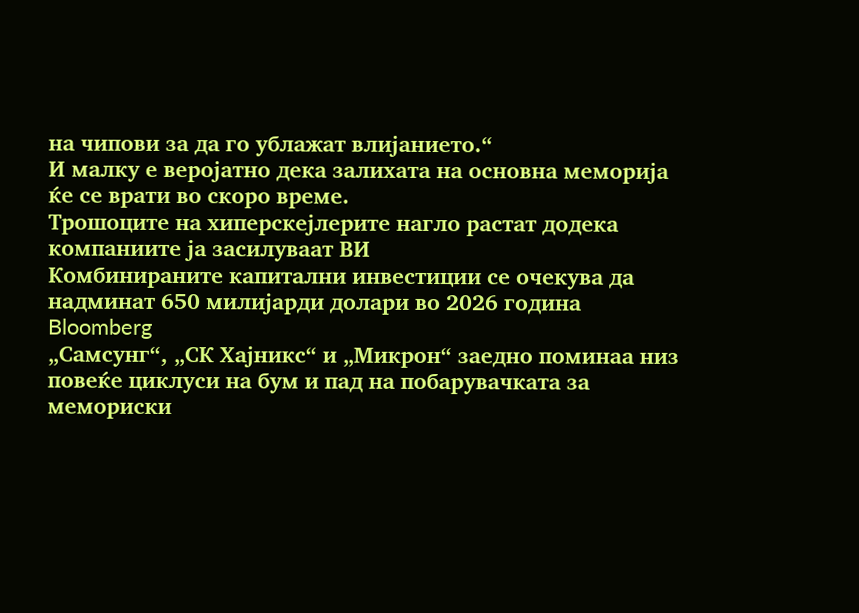на чипови за да го ублажат влијанието.“
И малку е веројатно дека залихата на основна меморија ќе се врати во скоро време.
Трошоците на хиперскејлерите нагло растат додека компаниите ја засилуваат ВИ
Комбинираните капитални инвестиции се очекува да надминат 650 милијарди долари во 2026 година
Bloomberg
„Самсунг“, „СК Хајникс“ и „Микрон“ заедно поминаа низ повеќе циклуси на бум и пад на побарувачката за мемориски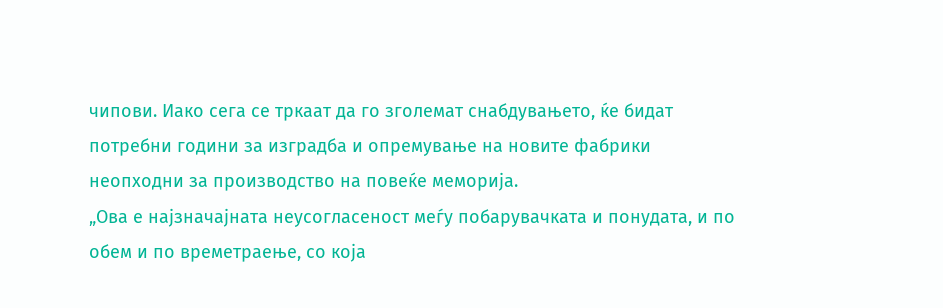чипови. Иако сега се тркаат да го зголемат снабдувањето, ќе бидат потребни години за изградба и опремување на новите фабрики неопходни за производство на повеќе меморија.
„Ова е најзначајната неусогласеност меѓу побарувачката и понудата, и по обем и по времетраење, со која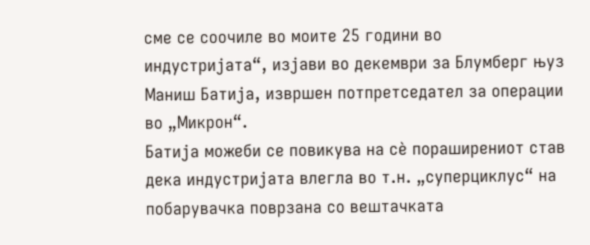сме се соочиле во моите 25 години во индустријата“, изјави во декември за Блумберг њуз Маниш Батија, извршен потпретседател за операции во „Микрон“.
Батија можеби се повикува на сè пораширениот став дека индустријата влегла во т.н. „суперциклус“ на побарувачка поврзана со вештачката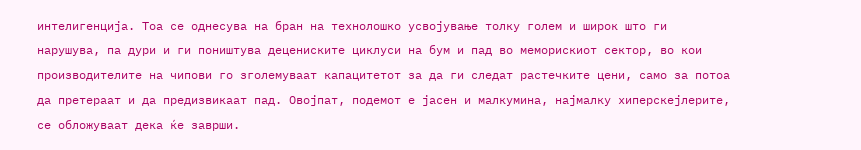интелигенција. Тоа се однесува на бран на технолошко усвојување толку голем и широк што ги нарушува, па дури и ги поништува децениските циклуси на бум и пад во меморискиот сектор, во кои производителите на чипови го зголемуваат капацитетот за да ги следат растечките цени, само за потоа да претераат и да предизвикаат пад. Овојпат, подемот е јасен и малкумина, најмалку хиперскејлерите, се обложуваат дека ќе заврши.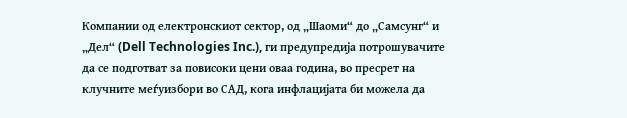Компании од електронскиот сектор, од „Шаоми“ до „Самсунг“ и „Дел“ (Dell Technologies Inc.), ги предупредија потрошувачите да се подготват за повисоки цени оваа година, во пресрет на клучните меѓуизбори во САД, кога инфлацијата би можела да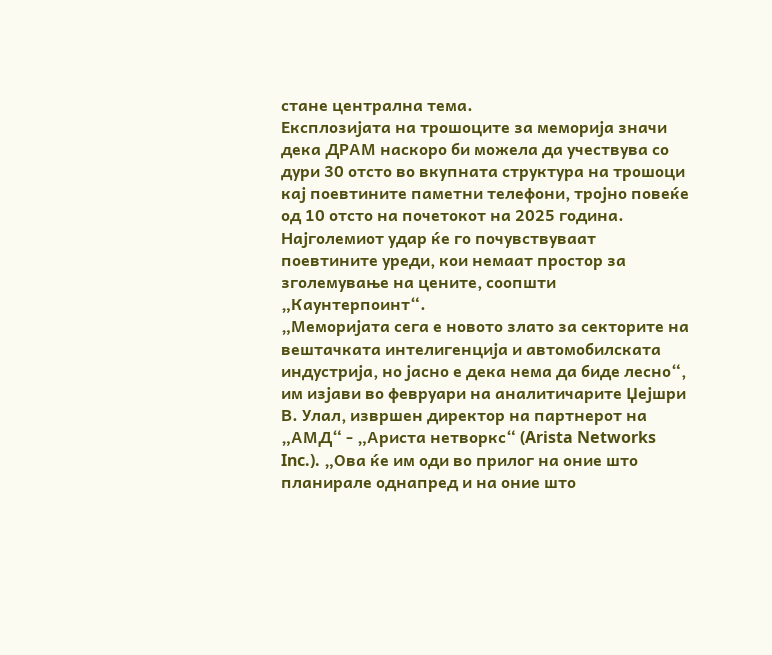стане централна тема.
Експлозијата на трошоците за меморија значи дека ДРАМ наскоро би можела да учествува со дури 30 отсто во вкупната структура на трошоци кај поевтините паметни телефони, тројно повеќе од 10 отсто на почетокот на 2025 година. Најголемиот удар ќе го почувствуваат поевтините уреди, кои немаат простор за зголемување на цените, соопшти „Каунтерпоинт“.
„Меморијата сега е новото злато за секторите на вештачката интелигенција и автомобилската индустрија, но јасно е дека нема да биде лесно“, им изјави во февруари на аналитичарите Џејшри В. Улал, извршен директор на партнерот на „АМД“ - „Ариста нетворкс“ (Arista Networks Inc.). „Ова ќе им оди во прилог на оние што планирале однапред и на оние што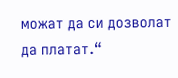можат да си дозволат да платат.“